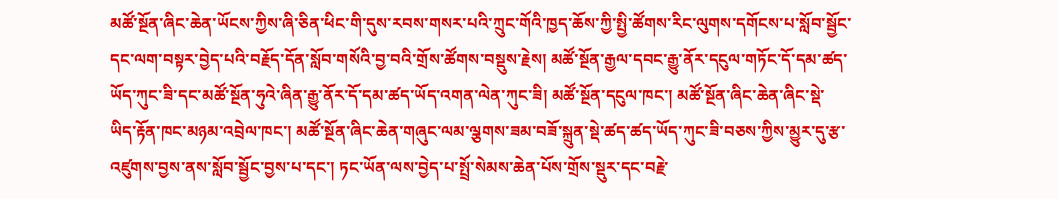མཚོ་སྔོན་ཞིང་ཆེན་ཡོངས་ཀྱིས་ཞི་ཅིན་ཕིང་གི་དུས་རབས་གསར་པའི་ཀྲུང་གོའི་ཁྱད་ཆོས་ཀྱི་སྤྱི་ཚོགས་རིང་ལུགས་དགོངས་པ་སློབ་སྦྱོང་དང་ལག་བསྟར་བྱེད་པའི་བརྗོད་དོན་སློབ་གསོའི་བྱ་བའི་གྲོས་ཚོགས་བསྡུས་རྗེས། མཚོ་སྔོན་རྒྱལ་དབང་རྒྱུ་ནོར་དངུལ་གཏོང་དོ་དམ་ཚད་ཡོད་ཀུང་ཟི་དང་མཚོ་སྔོན་ཧུའེ་ཞིན་རྒྱུ་ནོར་དོ་དམ་ཚད་ཡོད་འགན་ལེན་ཀུང་ཟི། མཚོ་སྔོན་དངུལ་ཁང་། མཚོ་སྔོན་ཞིང་ཆེན་ཞིང་སྡེ་ཡིད་རྟོན་ཁང་མཉམ་འབྲེལ་ཁང་། མཚོ་སྔོན་ཞིང་ཆེན་གཞུང་ལམ་ལྕགས་ཟམ་བཟོ་སྐྲུན་སྡེ་ཚད་ཚད་ཡོད་ཀུང་ཟི་བཅས་ཀྱིས་མྱུར་དུ་རྩ་འཛུགས་བྱས་ནས་སློབ་སྦྱོང་བྱས་པ་དང་། ཏང་ཡོན་ལས་བྱེད་པ་སྤྲོ་སེམས་ཆེན་པོས་གྲོས་སྡུར་དང་བརྗེ་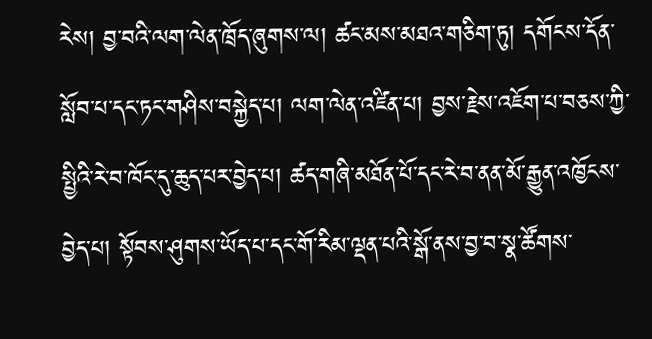རེས། བྱ་བའི་ལག་ལེན་ཁྲོད་ཞུགས་ལ། ཚང་མས་མཐའ་གཅིག་ཏུ། དགོངས་དོན་སློབ་པ་དང་ཏང་གཤིས་བསྐྱེད་པ། ལག་ལེན་འཛིན་པ། བྱས་རྗེས་འཇོག་པ་བཅས་ཀྱི་སྤྱིའི་རེ་བ་ཁོང་དུ་ཆུད་པར་བྱེད་པ། ཚད་གཞི་མཐོན་པོ་དང་རེ་བ་ནན་མོ་རྒྱུན་འཁྱོངས་བྱེད་པ། སྟོབས་ཤུགས་ཡོད་པ་དང་གོ་རིམ་ལྡན་པའི་སྒོ་ནས་བྱ་བ་སྣ་ཚོགས་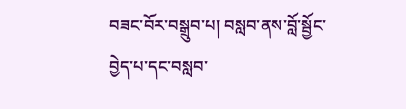བཟང་བོར་བསྒྲུབ་པ། བསླབ་ནས་བློ་སྦྱོང་བྱེད་པ་དང་བསླབ་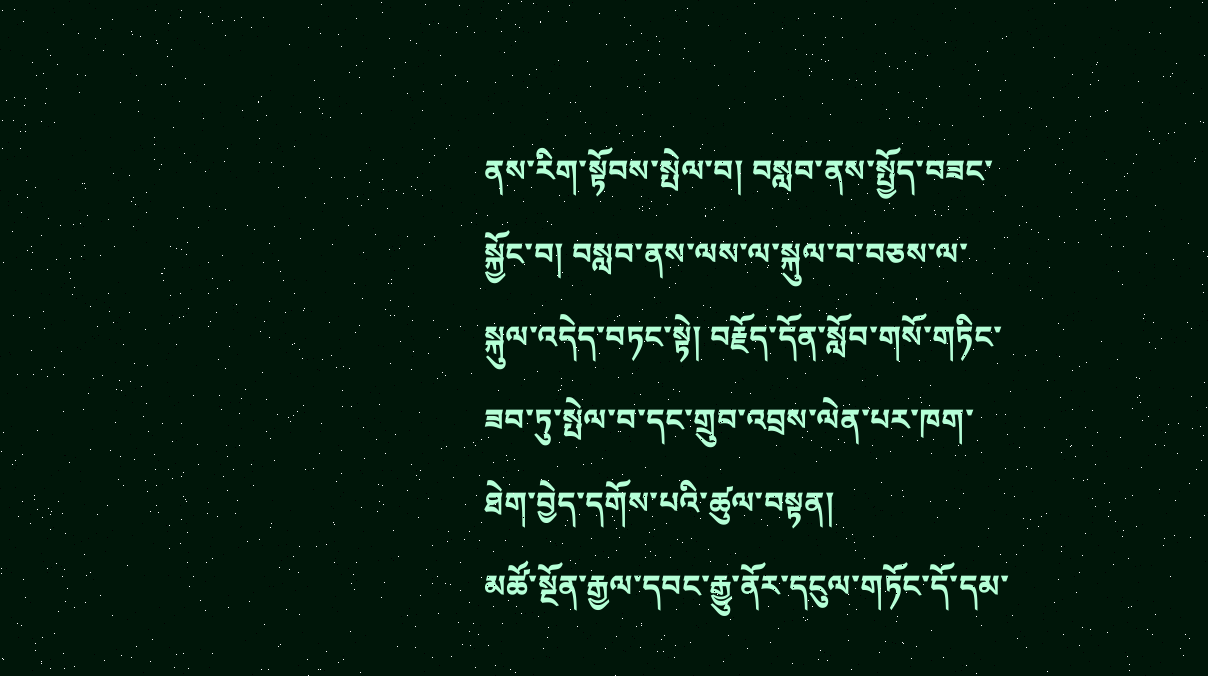ནས་རིག་སྟོབས་སྤེལ་བ། བསླབ་ནས་སྤྱོད་བཟང་སྐྱོང་བ། བསླབ་ནས་ལས་ལ་སྐུལ་བ་བཅས་ལ་སྐུལ་འདེད་བཏང་སྟེ། བརྗོད་དོན་སློབ་གསོ་གཏིང་ཟབ་ཏུ་སྤེལ་བ་དང་གྲུབ་འབྲས་ལེན་པར་ཁག་ཐེག་བྱེད་དགོས་པའི་ཚུལ་བསྟན།
མཚོ་སྔོན་རྒྱལ་དབང་རྒྱུ་ནོར་དངུལ་གཏོང་དོ་དམ་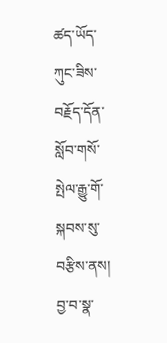ཚད་ཡོད་ཀུང་ཟིས་བརྗོད་དོན་སློབ་གསོ་སྤེལ་རྒྱུ་གོ་སྐབས་སུ་བརྩིས་ནས། བྱ་བ་སྣ་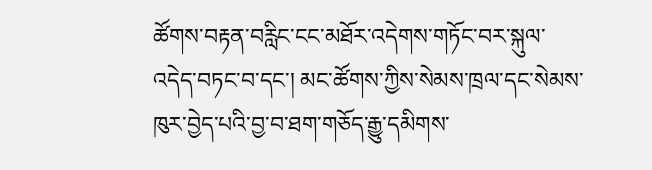ཚོགས་བརྟན་བརླིང་ངང་མཐོར་འདེགས་གཏོང་བར་སྐུལ་འདེད་བཏང་བ་དང་། མང་ཚོགས་ཀྱིས་སེམས་ཁྲལ་དང་སེམས་ཁུར་བྱེད་པའི་བྱ་བ་ཐག་གཅོད་རྒྱུ་དམིགས་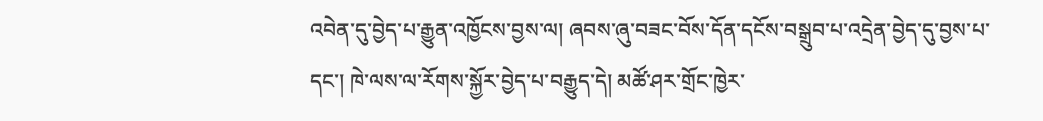འབེན་དུ་བྱེད་པ་རྒྱུན་འཁྱོངས་བྱས་ལ། ཞབས་ཞུ་བཟང་བོས་དོན་དངོས་བསྒྲུབ་པ་འདྲེན་བྱེད་དུ་བྱས་པ་དང་། ཁེ་ལས་ལ་རོགས་སྐྱོར་བྱེད་པ་བརྒྱུད་དེ། མཚོ་ཤར་གྲོང་ཁྱེར་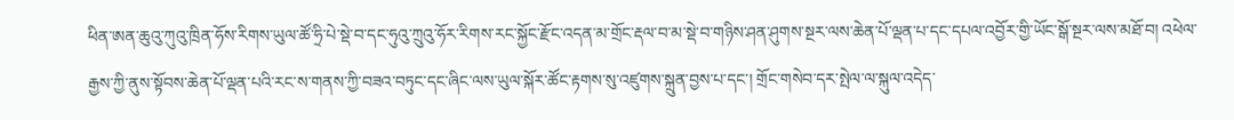ཕིན་ཨན་ཆུའུ་ཀུའུ་ཁྲིན་ཧོས་རིགས་ཡུལ་ཚོ་ཧྲི་པེ་སྡེ་བ་དང་ཧུའུ་ཀྲུའུ་ཧོར་རིགས་རང་སྐྱོང་རྫོང་འདན་མ་གྲོང་རྡལ་བ་མ་སྡེ་བ་གཉིས་ཤན་ཤུགས་སྔར་ལས་ཆེན་པོ་ལྡན་པ་དང་དཔལ་འབྱོར་གྱི་ཡོང་སྒོ་སྔར་ལས་མཐོ་བ། འཕེལ་རྒྱས་ཀྱི་ནུས་སྟོབས་ཆེན་པོ་ལྡན་པའི་རང་ས་གནས་ཀྱི་བཟའ་བཏུང་དང་ཞིང་ལས་ཡུལ་སྐོར་ཚོང་རྟགས་སུ་འཛུགས་སྐྲུན་བྱས་པ་དང་། གྲོང་གསེབ་དར་སྤེལ་ལ་སྐུལ་འདེད་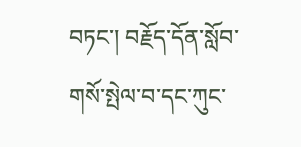བཏང་། བརྗོད་དོན་སློབ་གསོ་སྤེལ་བ་དང་ཀུང་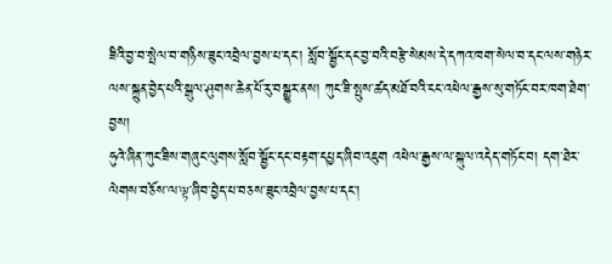ཟིའི་བྱ་བ་སྤེལ་བ་གཉིས་ཟུང་འབྲེལ་བྱས་པ་དང་། སློབ་སྦྱོང་དང་བྱ་བའི་བརྩེ་སེམས་དེ་དཀའ་ཁག་སེལ་བ་དང་ལས་གཉེར་ལས་སྐྲུན་བྱེད་པའི་སྒུལ་ཤུགས་ཆེན་པོ་རུ་བསྒྱུར་ནས། ཀུང་ཟི་སྤུས་ཚད་མཐོ་བའི་ངང་འཕེལ་རྒྱས་སུ་གཏོང་བར་ཁག་ཐེག་བྱས།
ཧུའེ་ཞིན་ཀུང་ཟིས་གཞུང་ལུགས་སློབ་སྦྱོང་དང་བརྟག་དཔྱད་ཞིབ་འཇུག འཕེལ་རྒྱས་ལ་སྐུལ་འདེད་གཏོང་བ། དག་ཐེར་ལེགས་བཅོས་ལ་ལྟ་ཞིབ་བྱེད་པ་བཅས་ཟུང་འབྲེལ་བྱས་པ་དང་།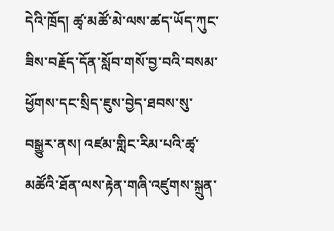དེའི་ཁྲོད། ཚྭ་མཚོ་མེ་ལས་ཚད་ཡོད་ཀུང་ཟིས་བརྗོད་དོན་སློབ་གསོ་བྱ་བའི་བསམ་ཕྱོགས་དང་སྲིད་ཇུས་བྱེད་ཐབས་སུ་བསྒྱུར་ནས། འཛམ་གླིང་རིམ་པའི་ཚྭ་མཚོའི་ཐོན་ལས་རྟེན་གཞི་འཛུགས་སྐྲུན་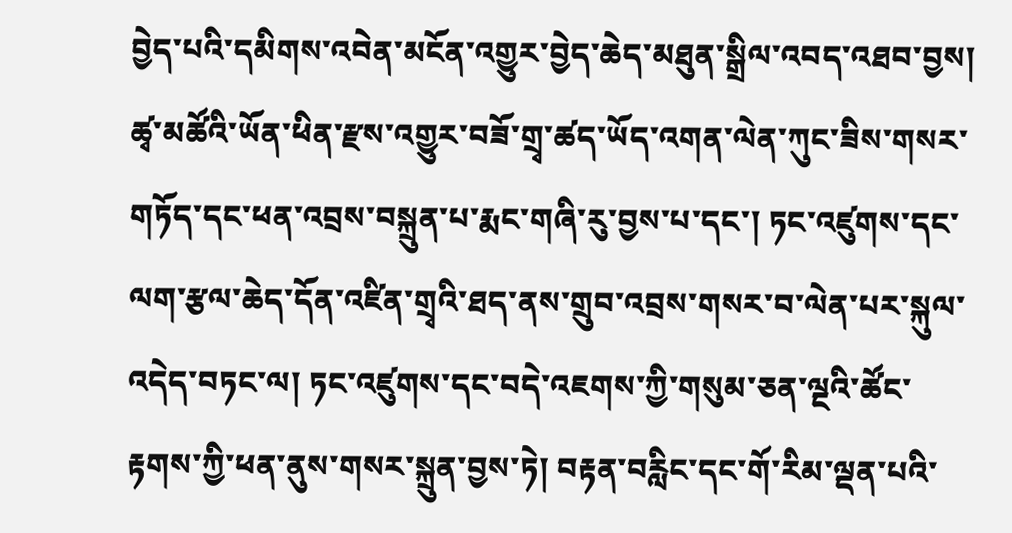བྱེད་པའི་དམིགས་འབེན་མངོན་འགྱུར་བྱེད་ཆེད་མཐུན་སྒྲིལ་འབད་འཐབ་བྱས། ཚྭ་མཚོའི་ཡོན་ཕིན་རྫས་འགྱུར་བཟོ་གྲྭ་ཚད་ཡོད་འགན་ལེན་ཀུང་ཟིས་གསར་གཏོད་དང་ཕན་འབྲས་བསྐྲུན་པ་རྨང་གཞི་རུ་བྱས་པ་དང་། ཏང་འཛུགས་དང་ལག་རྩལ་ཆེད་དོན་འཛིན་གྲྭའི་ཐད་ནས་གྲུབ་འབྲས་གསར་བ་ལེན་པར་སྐུལ་འདེད་བཏང་ལ། ཏང་འཛུགས་དང་བདེ་འཇགས་ཀྱི་གསུམ་ཅན་ལྔའི་ཚོང་རྟགས་ཀྱི་ཕན་ནུས་གསར་སྐྲུན་བྱས་ཏེ། བརྟན་བརླིང་དང་གོ་རིམ་ལྡན་པའི་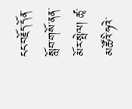ངང་བརྗོད་དོན་སློབ་གསོ་ནན་མོར་སྤེལ། ཚྭ་མཚོའི་ཧའེ་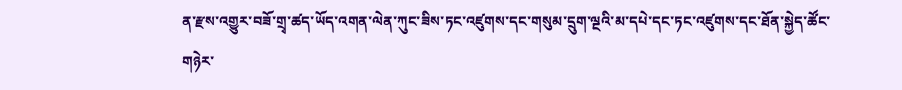ན་རྫས་འགྱུར་བཟོ་གྲྭ་ཚད་ཡོད་འགན་ལེན་ཀུང་ཟིས་ཏང་འཛུགས་དང་གསུམ་དྲུག་ལྔའི་མ་དཔེ་དང་ཏང་འཛུགས་དང་ཐོན་སྐྱེད་ཚོང་གཉེར་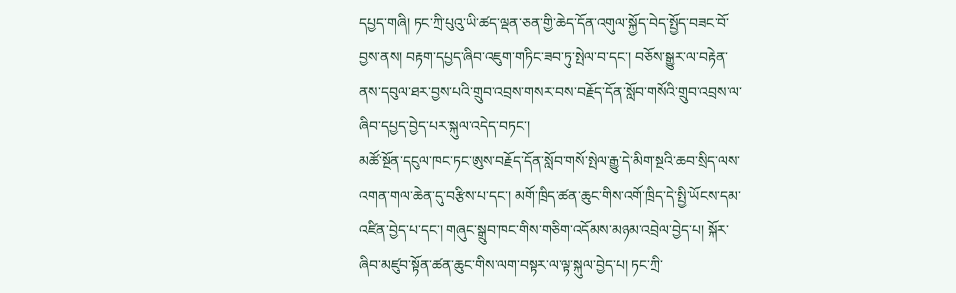དཔྱད་གཞི། ཏང་ཀྲི་པུའུ་ཡི་ཚད་ལྡན་ཅན་གྱི་ཆེད་དོན་འགུལ་སྐྱོད་བེད་སྤྱོད་བཟང་བོ་བྱས་ནས། བརྟག་དཔྱད་ཞིབ་འཇུག་གཏིང་ཟབ་ཏུ་སྤེལ་བ་དང་། བཅོས་སྒྱུར་ལ་བརྟེན་ནས་དབུལ་ཐར་བྱས་པའི་གྲུབ་འབྲས་གསར་བས་བརྗོད་དོན་སློབ་གསོའི་གྲུབ་འབྲས་ལ་ཞིབ་དཔྱད་བྱེད་པར་སྐུལ་འདེད་བཏང་།
མཚོ་སྔོན་དངུལ་ཁང་ཏང་ཨུས་བརྗོད་དོན་སློབ་གསོ་སྤེལ་རྒྱུ་དེ་མིག་སྔའི་ཆབ་སྲིད་ལས་འགན་གལ་ཆེན་དུ་བརྩིས་པ་དང་། མགོ་ཁྲིད་ཚན་ཆུང་གིས་འགོ་ཁྲིད་དེ་སྤྱི་ཡོངས་དམ་འཛིན་བྱེད་པ་དང་། གཞུང་སྒྲུབ་ཁང་གིས་གཅིག་འདོམས་མཉམ་འབྲེལ་བྱེད་པ། སྐོར་ཞིབ་མཛུབ་སྟོན་ཚན་ཆུང་གིས་ལག་བསྟར་ལ་ལྟ་སྐུལ་བྱེད་པ། ཏང་ཀྲི་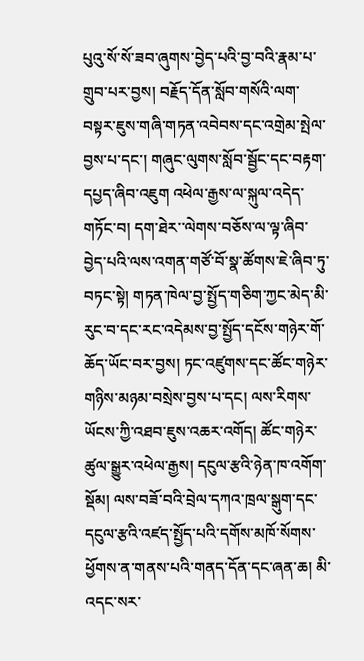པུའུ་སོ་སོ་ཟབ་ཞུགས་བྱེད་པའི་བྱ་བའི་རྣམ་པ་གྲུབ་པར་བྱས། བརྗོད་དོན་སློབ་གསོའི་ལག་བསྟར་ཇུས་གཞི་གཏན་འབེབས་དང་འགྲེམ་སྤེལ་བྱས་པ་དང་། གཞུང་ལུགས་སློབ་སྦྱོང་དང་བརྟག་དཔྱད་ཞིབ་འཇུག འཕེལ་རྒྱས་ལ་སྐུལ་འདེད་གཏོང་བ། དག་ཐེར་་ལེགས་བཅོས་ལ་ལྟ་ཞིབ་བྱེད་པའི་ལས་འགན་གཙོ་བོ་སྣ་ཚོགས་ཇེ་ཞིབ་ཏུ་བཏང་སྟེ། གཏན་ཁེལ་བྱ་སྤྱོད་གཅིག་ཀྱང་མེད་མི་རུང་བ་དང་རང་འདེམས་བྱ་སྤྱོད་དངོས་གཉེར་གོ་ཆོད་ཡོང་བར་བྱས། ཏང་འཛུགས་དང་ཚོང་གཉེར་གཉིས་མཉམ་བསྲེས་བྱས་པ་དང། ལས་རིགས་ཡོངས་ཀྱི་འཐབ་ཇུས་འཆར་འགོད། ཚོང་གཉེར་ཚུལ་སྒྱུར་འཕེལ་རྒྱས། དངུལ་རྩའི་ཉེན་ཁ་འགོག་སྡོམ། ལས་བཟོ་བའི་བྲེལ་དཀའ་ཁྲལ་སྒུག་དང་དངུལ་རྩའི་འཛད་སྤྱོད་པའི་དགོས་མཁོ་སོགས་ཕྱོགས་ན་གནས་པའི་གནད་དོན་དང་ཞན་ཆ། མི་འདང་སར་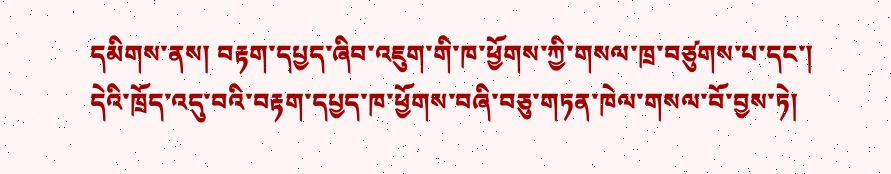དམིགས་ནས། བརྟག་དཔྱད་ཞིབ་འཇུག་གི་ཁ་ཕྱོགས་ཀྱི་གསལ་ཁྲ་བཙུགས་པ་དང་། དེའི་ཁྲོད་འདུ་བའི་བརྟག་དཔྱད་ཁ་ཕྱོགས་བཞི་བཅུ་གཏན་ཁེལ་གསལ་བོ་བྱས་ཏེ།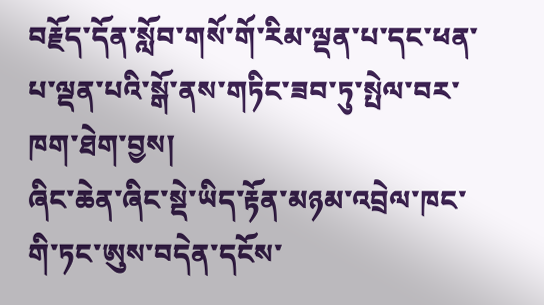བརྗོད་དོན་སློབ་གསོ་གོ་རིམ་ལྡན་པ་དང་ཕན་པ་ལྡན་པའི་སྒོ་ནས་གཏིང་ཟབ་ཏུ་སྤེལ་བར་ཁག་ཐེག་བྱས།
ཞིང་ཆེན་ཞིང་སྡེ་ཡིད་རྟོན་མཉམ་འབྲེལ་ཁང་གི་ཏང་ཨུས་བདེན་དངོས་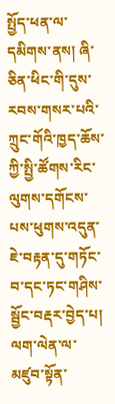སྤྱོད་ཕན་ལ་དམིགས་ནས། ཞི་ཅིན་ཕིང་གི་དུས་རབས་གསར་པའི་ཀྲུང་གོའི་ཁྱད་ཆོས་ཀྱི་སྤྱི་ཚོགས་རིང་ལུགས་དགོངས་པས་ཕུགས་འདུན་ཇེ་བརྟན་དུ་གཏོང་བ་དང་ཏང་གཤིས་སྦྱོང་བརྡར་བྱེད་པ། ལག་ལེན་ལ་མཛུབ་སྟོན་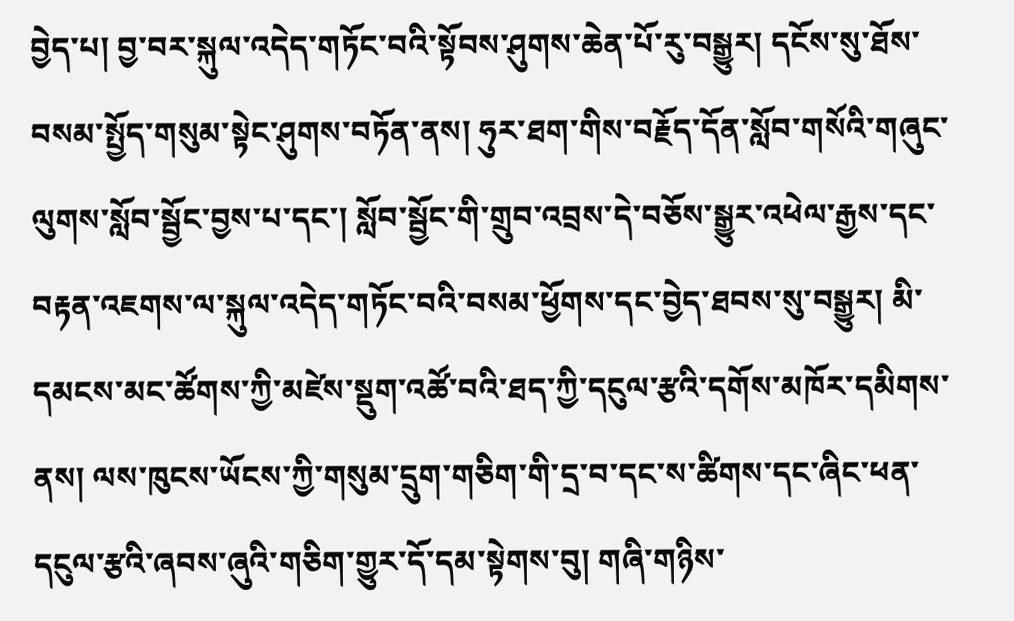བྱེད་པ། བྱ་བར་སྐུལ་འདེད་གཏོང་བའི་སྟོབས་ཤུགས་ཆེན་པོ་རུ་བསྒྱུར། དངོས་སུ་ཐོས་བསམ་སྤྱོད་གསུམ་སྟེང་ཤུགས་བཏོན་ནས། ཧུར་ཐག་གིས་བརྗོད་དོན་སློབ་གསོའི་གཞུང་ལུགས་སློབ་སྦྱོང་བྱས་པ་དང་། སློབ་སྦྱོང་གི་གྲུབ་འབྲས་དེ་བཅོས་སྒྱུར་འཕེལ་རྒྱས་དང་བརྟན་འཇགས་ལ་སྐུལ་འདེད་གཏོང་བའི་བསམ་ཕྱོགས་དང་བྱེད་ཐབས་སུ་བསྒྱུར། མི་དམངས་མང་ཚོགས་ཀྱི་མཛེས་སྡུག་འཚོ་བའི་ཐད་ཀྱི་དངུལ་རྩའི་དགོས་མཁོར་དམིགས་ནས། ལས་ཁུངས་ཡོངས་ཀྱི་གསུམ་དྲུག་གཅིག་གི་དྲ་བ་དང་ས་ཚིགས་དང་ཞིང་ཕན་དངུལ་རྩའི་ཞབས་ཞུའི་གཅིག་གྱུར་དོ་དམ་སྟེགས་བུ། གཞི་གཉིས་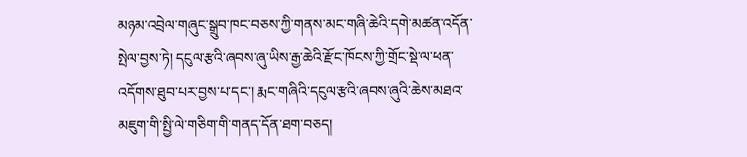མཉམ་འབྲེལ་གཞུང་སྒྲུབ་ཁང་བཅས་ཀྱི་གནས་མང་གཞི་ཆེའི་དགེ་མཚན་འདོན་སྤེལ་བྱས་ཏེ། དངུལ་རྩའི་ཞབས་ཞུ་ཡིས་རྒྱ་ཆེའི་རྫོང་ཁོངས་ཀྱི་གྲོང་སྡེ་ལ་ཕན་འདོགས་ཐུབ་པར་བྱས་པ་དང་། རྨང་གཞིའི་དངུལ་རྩའི་ཞབས་ཞུའི་ཆེས་མཐའ་མཇུག་གི་སྤྱི་ལེ་གཅིག་གི་གནད་དོན་ཐག་བཅད།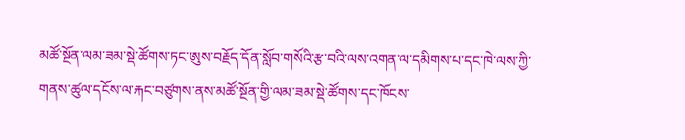མཚོ་སྔོན་ལམ་ཟམ་སྡེ་ཚོགས་ཏང་ཨུས་བརྗོད་དོན་སློབ་གསོའི་རྩ་བའི་ལས་འགན་ལ་དམིགས་པ་དང་ཁེ་ལས་ཀྱི་གནས་ཚུལ་དངོས་ལ་རྐང་བཙུགས་ནས་མཚོ་སྔོན་གྱི་ལམ་ཟམ་སྡེ་ཚོགས་དང་ཁོངས་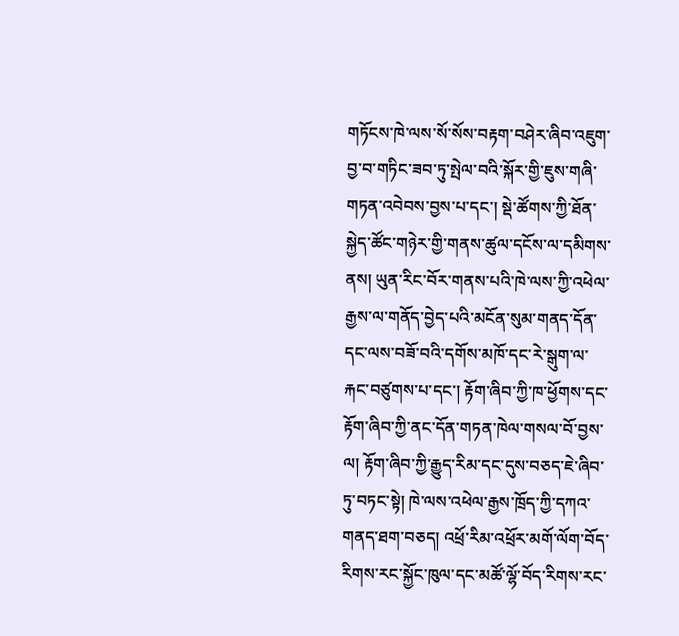གཏོངས་ཁེ་ལས་སོ་སོས་བརྟག་བཤེར་ཞིབ་འཇུག་བྱ་བ་གཏིང་ཟབ་ཏུ་སྤེལ་བའི་སྐོར་གྱི་ཇུས་གཞི་གཏན་འབེབས་བྱས་པ་དང་། སྡེ་ཚོགས་ཀྱི་ཐོན་སྐྱེད་ཚོང་གཉེར་གྱི་གནས་ཚུལ་དངོས་ལ་དམིགས་ནས། ཡུན་རིང་བོར་གནས་པའི་ཁེ་ལས་ཀྱི་འཕེལ་རྒྱས་ལ་གནོད་བྱེད་པའི་མངོན་སུམ་གནད་དོན་དང་ལས་བཟོ་བའི་དགོས་མཁོ་དང་རེ་སྒུག་ལ་རྐང་བཙུགས་པ་དང་། རྟོག་ཞིབ་ཀྱི་ཁ་ཕྱོགས་དང་རྟོག་ཞིབ་ཀྱི་ནང་དོན་གཏན་ཁེལ་གསལ་བོ་བྱས་ལ། རྟོག་ཞིབ་ཀྱི་རྒྱུད་རིམ་དང་དུས་བཅད་ཇེ་ཞིབ་ཏུ་བཏང་སྟེ། ཁེ་ལས་འཕེལ་རྒྱས་ཁྲོད་ཀྱི་དཀའ་གནད་ཐག་བཅད། འཕྲོ་རིམ་འཕྲོར་མགོ་ལོག་བོད་རིགས་རང་སྐྱོང་ཁུལ་དང་མཚོ་ལྷོ་བོད་རིགས་རང་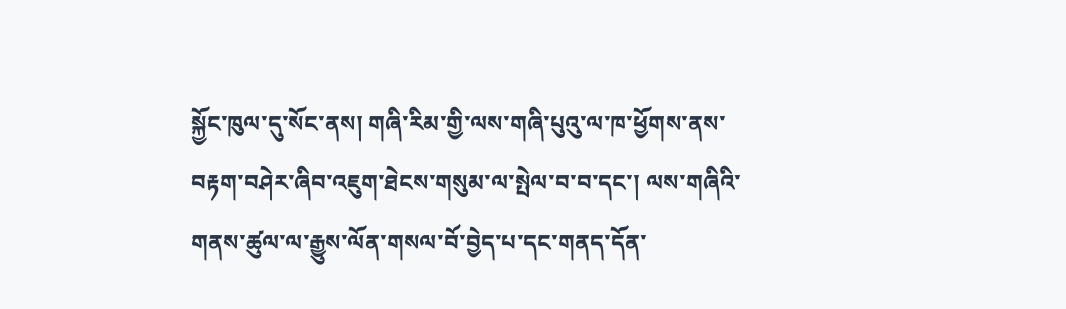སྐྱོང་ཁུལ་དུ་སོང་ནས། གཞི་རིམ་གྱི་ལས་གཞི་པུའུ་ལ་ཁ་ཕྱོགས་ནས་བརྟག་བཤེར་ཞིབ་འཇུག་ཐེངས་གསུམ་ལ་སྤེལ་བ་བ་དང་། ལས་གཞིའི་གནས་ཚུལ་ལ་རྒྱུས་ལོན་གསལ་བོ་བྱེད་པ་དང་གནད་དོན་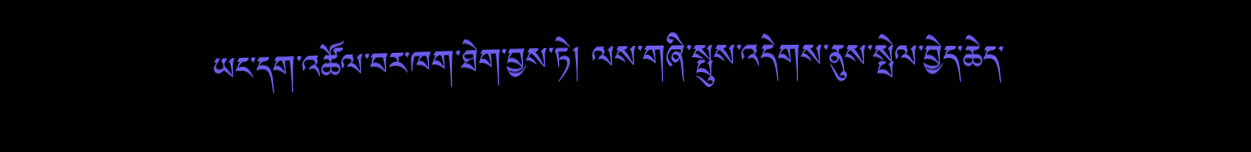ཡང་དག་འཚོལ་བར་ཁག་ཐེག་བྱས་ཏེ། ལས་གཞི་སྤུས་འདེགས་ནུས་སྤེལ་བྱེད་ཆེད་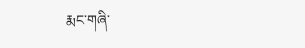རྨང་གཞི་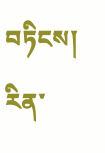བཏིངས།
རིན་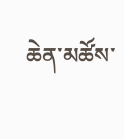ཆེན་མཚོས་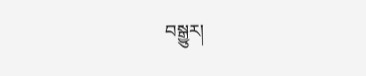བསྒྱུར།